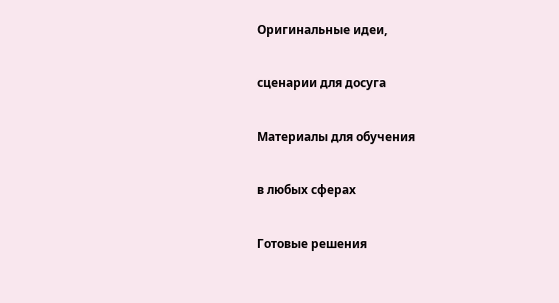Оригинальные идеи,

сценарии для досуга

Материалы для обучения

в любых сферах

Готовые решения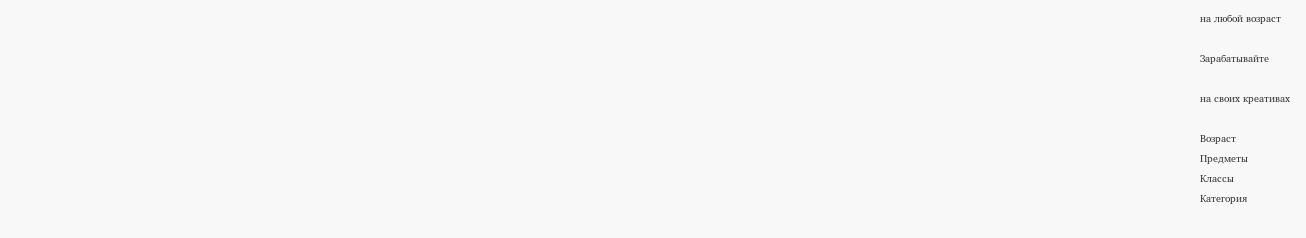на любой возраст

Зарабатывайте

на своих креативах

Возраст
Предметы
Классы
Категория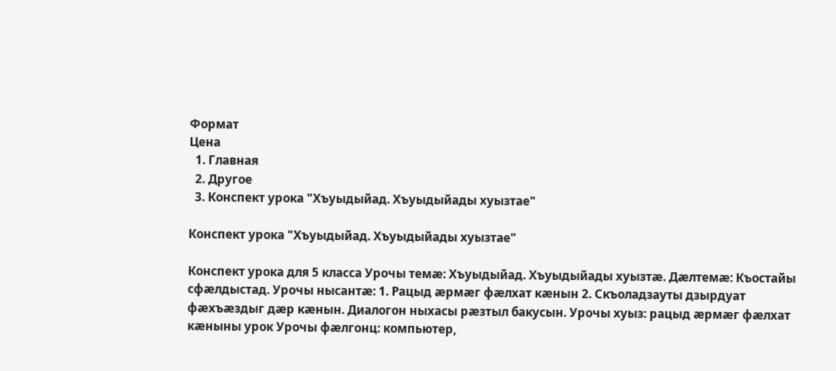Формат
Цена
  1. Главная
  2. Другое
  3. Конспект урока "Хъуыдыйад. Хъуыдыйады хуызтае"

Конспект урока "Хъуыдыйад. Хъуыдыйады хуызтае"

Конспект урока для 5 класса Урочы темæ: Хъуыдыйад. Хъуыдыйады хуызтæ. Дæлтемæ: Къостайы сфæлдыстад. Урочы нысантæ: 1. Рацыд æрмæг фæлхат кæнын 2. Скъоладзауты дзырдуат фæхъæздыг дæр кæнын. Диалогон ныхасы рæзтыл бакусын. Урочы хуыз: рацыд æрмæг фæлхат кæныны урок Урочы фæлгонц: компьютер,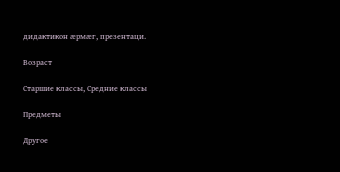дидактикон æрмæг, презентаци.

Возраст

Старшие классы, Средние классы

Предметы

Другое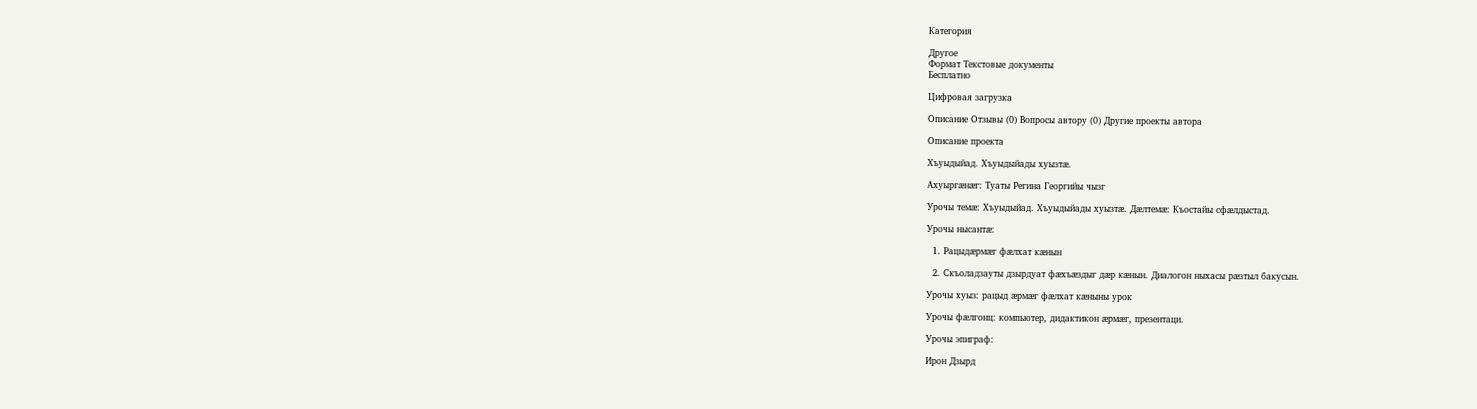Категория

Другое
Формат Текстовые документы
Бесплатно

Цифровая загрузка

Описание Отзывы (0) Вопросы автору (0) Другие проекты автора

Описание проекта

Хъуыдыйад. Хъуыдыйады хуызтæ.

Ахуыргæнæг: Туаты Регина Георгийы чызг

Урочы темæ: Хъуыдыйад. Хъуыдыйады хуызтæ. Дæлтемæ: Къостайы сфæлдыстад.

Урочы нысантæ:

  1. Рацыдæрмæг фæлхат кæнын

  2. Скъоладзауты дзырдуат фæхъæздыг дæр кæнын. Диалогон ныхасы рæзтыл бакусын.

Урочы хуыз: рацыд æрмæг фæлхат кæныны урок

Урочы фæлгонц: компьютер, дидактикон æрмæг, презентаци.

Урочы эпиграф:

Ирон Дзырд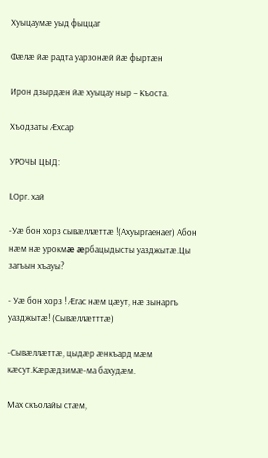Хуыцаумæ уыд фыццаг

Фæлæ йæ радта уарзонæй йæ фыртæн

Ирон дзырдæн йæ хуыцау ныр – Къоста.

Хъодзаты Æхсар

УРОЧЫ ЦЫД:

I.Орг. хай

-Уæ бон хорз сывæллæттæ !(Ахуыргаенаег) Абон нæм нæ урокмæ æрбацыдысты уазджытæ.Цы загъын хъауы?

- Уæ бон хорз ! Æгас нæм цæут, нæ зынаргъ уазджытæ! (Сывæллæтттæ)

-Сывæллæттæ, цыдæр æнкъард мæм кæсут.Кæрæдзимæ-ма бахудæм.

Мах скъолайы стæм,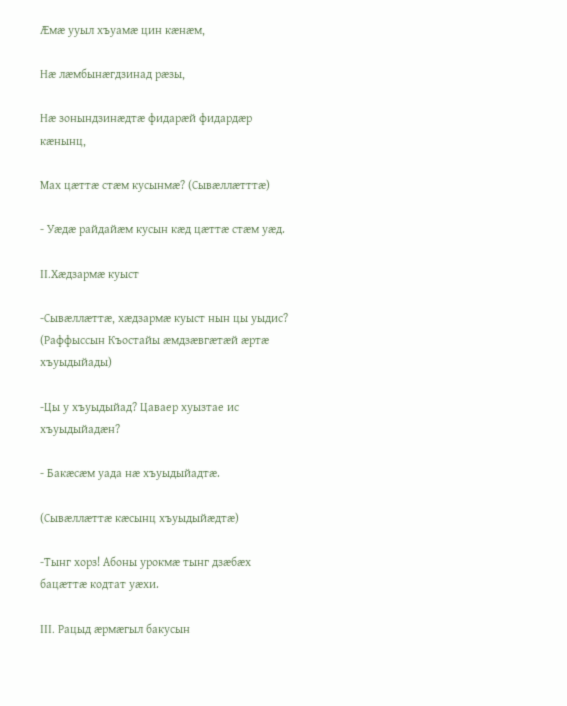Æмæ ууыл хъуамæ цин кæнæм,

Нæ лæмбынæгдзинад рæзы,

Нæ зонындзинæдтæ фидарæй фидардæр кæнынц,

Мах цæттæ стæм кусынмæ? (Сывæллæтттæ)

- Уæдæ райдайæм кусын кæд цæттæ стæм уæд.

II.Хæдзармæ куыст

-Сывæллæттæ, хæдзармæ куыст нын цы уыдис? (Раффыссын Къостайы æмдзæвгæтæй æртæ хъуыдыйады)

-Цы у хъуыдыйад? Цаваер хуызтае ис хъуыдыйадæн?

- Бакæсæм уада нæ хъуыдыйадтæ.

(Сывæллæттæ кæсынц хъуыдыйæдтæ)

-Тынг хорз! Абоны урокмæ тынг дзæбæх бацæттæ кодтат уæхи.

III. Рацыд æрмæгыл бакусын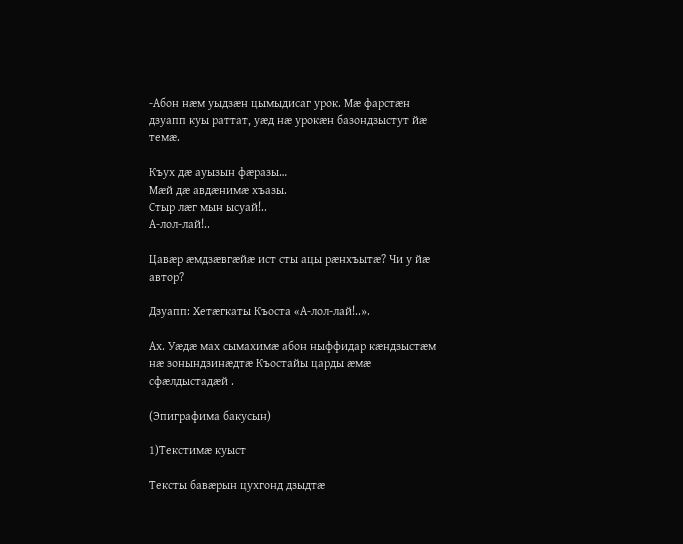-Абон нæм уыдзæн цымыдисаг урок. Мæ фарстæн дзуапп куы раттат, уæд нæ урокæн базондзыстут йæ темæ.

Къух дæ ауызын фæразы…
Мæй дæ авдæнимæ хъазы.
Стыр лæг мын ысуай!..
А-лол-лай!..

Цавæр æмдзæвгæйæ ист сты ацы рæнхъытæ? Чи у йæ автор?

Дзуапп: Хетæгкаты Къоста «А-лол-лай!..».

Ах. Уæдæ мах сымахимæ абон ныффидар кæндзыстæм нæ зонындзинæдтæ Къостайы царды æмæ сфæлдыстадæй .

(Эпиграфима бакусын)

1)Текстимæ куыст

Тексты бавæрын цухгонд дзыдтæ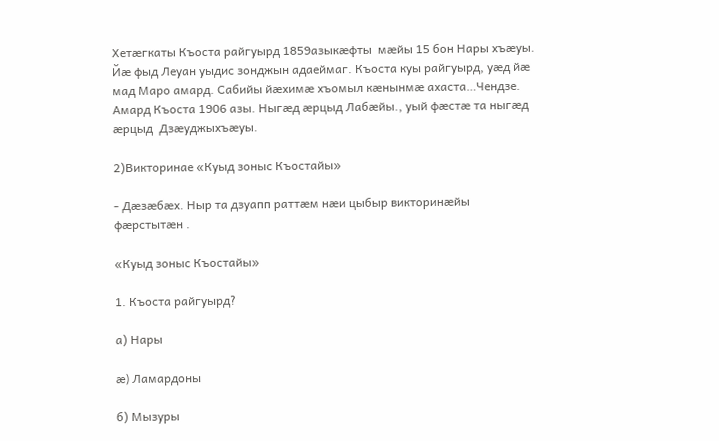Хетæгкаты Къоста райгуырд 1859азыкæфты  мæйы 15 бон Нары хъæуы. Йæ фыд Леуан уыдис зонджын адаеймаг. Къоста куы райгуырд, уæд йæ мад Маро амард. Сабийы йæхимæ хъомыл кæнынмæ ахаста…Чендзе. Амард Къоста 1906 азы. Ныгæд æрцыд Лабæйы., уый фæстæ та ныгæд æрцыд  Дзæуджыхъæуы.

2)Викторинае «Куыд зоныс Къостайы»

- Дæзæбæх. Ныр та дзуапп раттæм нæи цыбыр викторинæйы фæрстытæн .

«Куыд зоныс Къостайы»

1. Къоста райгуырд?

а) Нары

æ) Ламардоны

б) Мызуры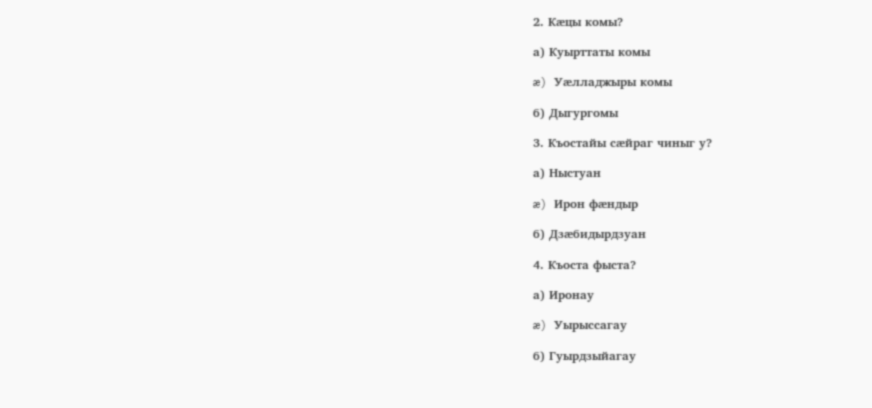2. Кæцы комы?

а) Куырттаты комы

æ) Уæлладжыры комы

б) Дыгургомы

3. Къостайы сæйраг чиныг у?

а) Ныстуан

æ) Ирон фæндыр

б) Дзæбидырдзуан

4. Къоста фыста?

а) Иронау

æ) Уырыссагау

б) Гуырдзыйагау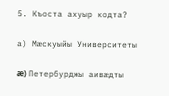5. Къоста ахуыр кодта?

а) Мæскуыйы Университеты

æ) Петербурджы аивæдты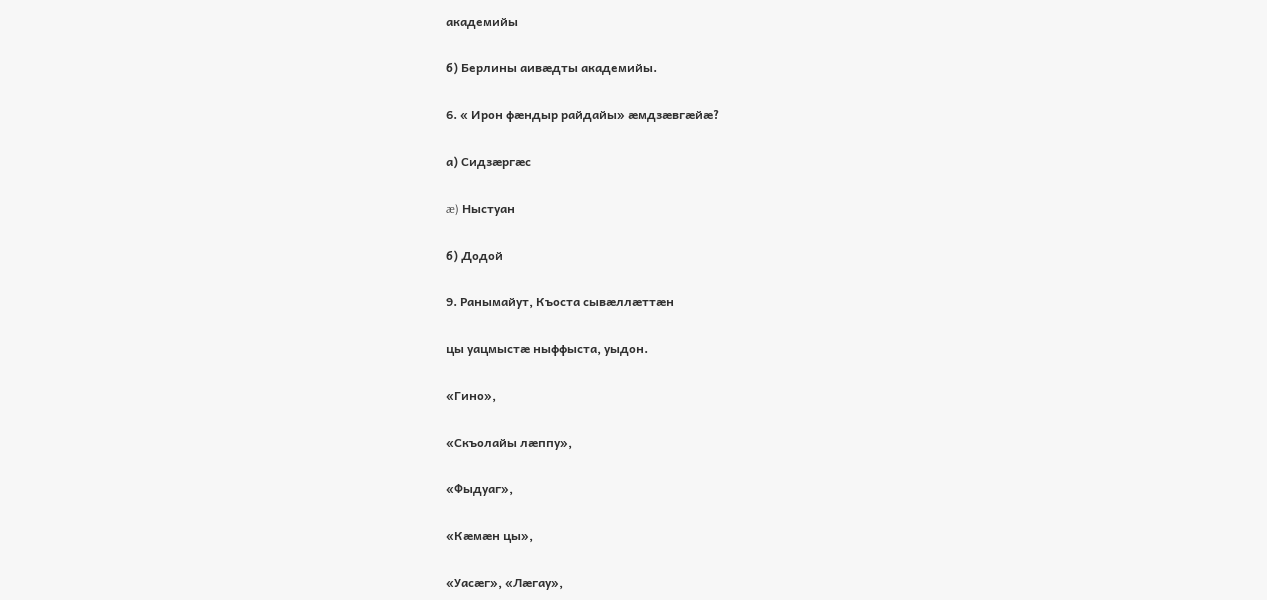академийы

б) Берлины аивæдты академийы.

6. « Ирон фæндыр райдайы» æмдзæвгæйæ?

а) Сидзæргæс

æ) Ныстуан

б) Додой

9. Ранымайут, Къоста сывæллæттæн

цы уацмыстæ ныффыста, уыдон.

«Гино»,

«Скъолайы лæппу»,

«Фыдуаг»,

«Кæмæн цы»,

«Уасæг», «Лæгау»,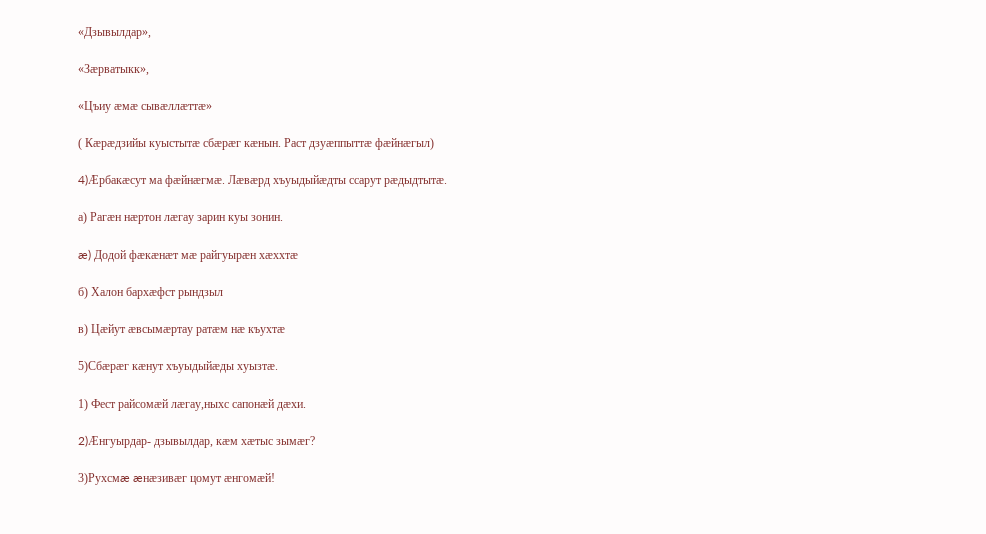«Дзывылдар»,

«Зæрватыкк»,

«Цъиу æмæ сывæллæттæ»

( Кæрæдзийы куыстытæ сбæрæг кæнын. Раст дзуæппыттæ фæйнæгыл)

4)Æрбакæсут ма фæйнæгмæ. Лæвæрд хъуыдыйæдты ссарут рæдыдтытæ.

а) Рагæн нæртон лæгау зарин куы зонин.

æ) Додой фæкæнæт мæ райгуырæн хæххтæ

б) Халон бархæфст рындзыл

в) Цæйут æвсымæртау ратæм нæ къухтæ

5)Сбæрæг кæнут хъуыдыйæды хуызтæ.

1) Фест райсомæй лæгау,ныхс сапонæй дæхи.

2)Æнгуырдар- дзывылдар, кæм хæтыс зымæг?

3)Рухсмæ æнæзивæг цомут æнгомæй!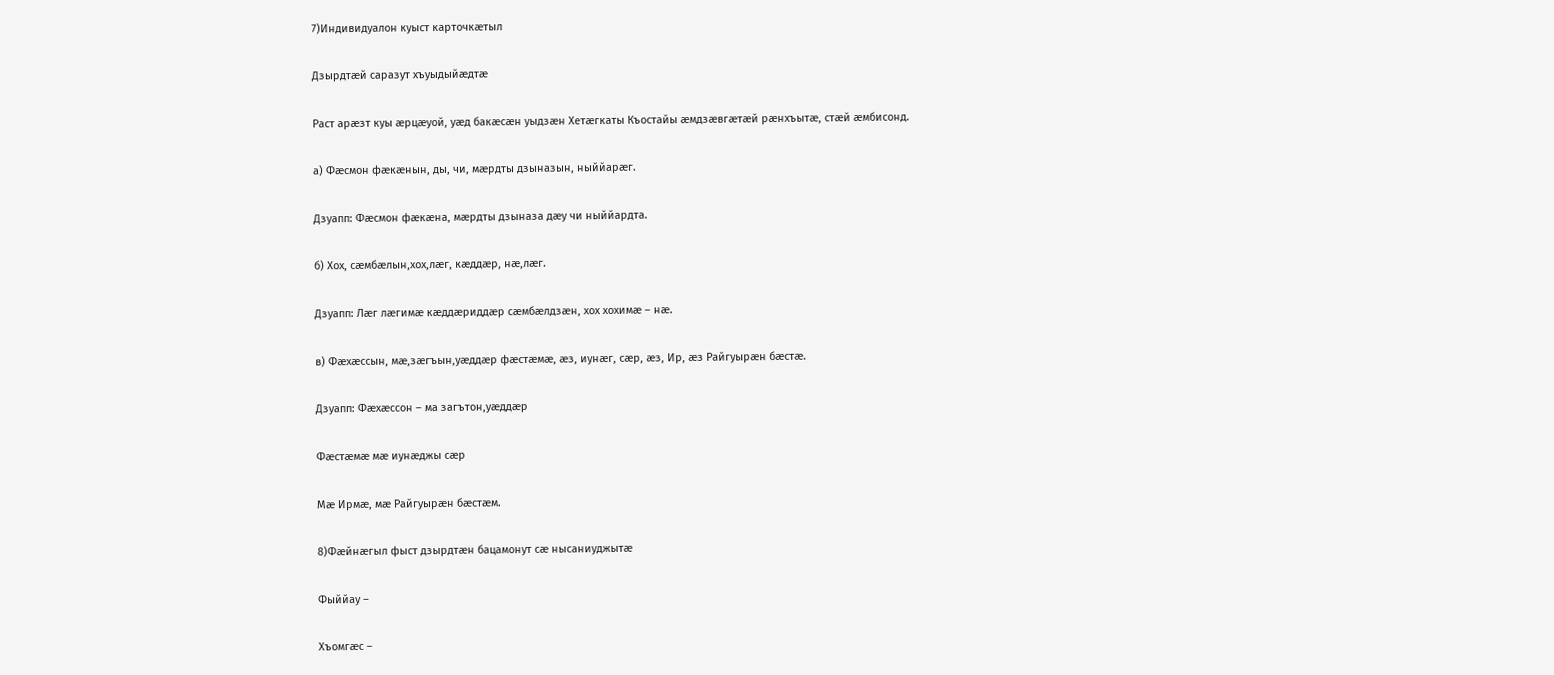7)Индивидуалон куыст карточкæтыл

Дзырдтæй саразут хъуыдыйæдтæ

Раст арæзт куы æрцæуой, уæд бакæсæн уыдзæн Хетæгкаты Къостайы æмдзæвгæтæй рæнхъытæ, стæй æмбисонд.

а) Фæсмон фæкæнын, ды, чи, мæрдты дзыназын, ныййарæг.

Дзуапп: Фæсмон фæкæна, мæрдты дзыназа дæу чи ныййардта.

б) Хох, сæмбæлын,хох,лæг, кæддæр, нæ,лæг.

Дзуапп: Лæг лæгимæ кæддæриддæр сæмбæлдзæн, хох хохимæ – нæ.

в) Фæхæссын, мæ,зæгъын,уæддæр фæстæмæ, æз, иунæг, сæр, æз, Ир, æз Райгуырæн бæстæ.

Дзуапп: Фæхæссон – ма загътон,уæддæр

Фæстæмæ мæ иунæджы сæр

Мæ Ирмæ, мæ Райгуырæн бæстæм.

8)Фæйнæгыл фыст дзырдтæн бацамонут сæ нысаниуджытæ

Фыййау –

Хъомгæс –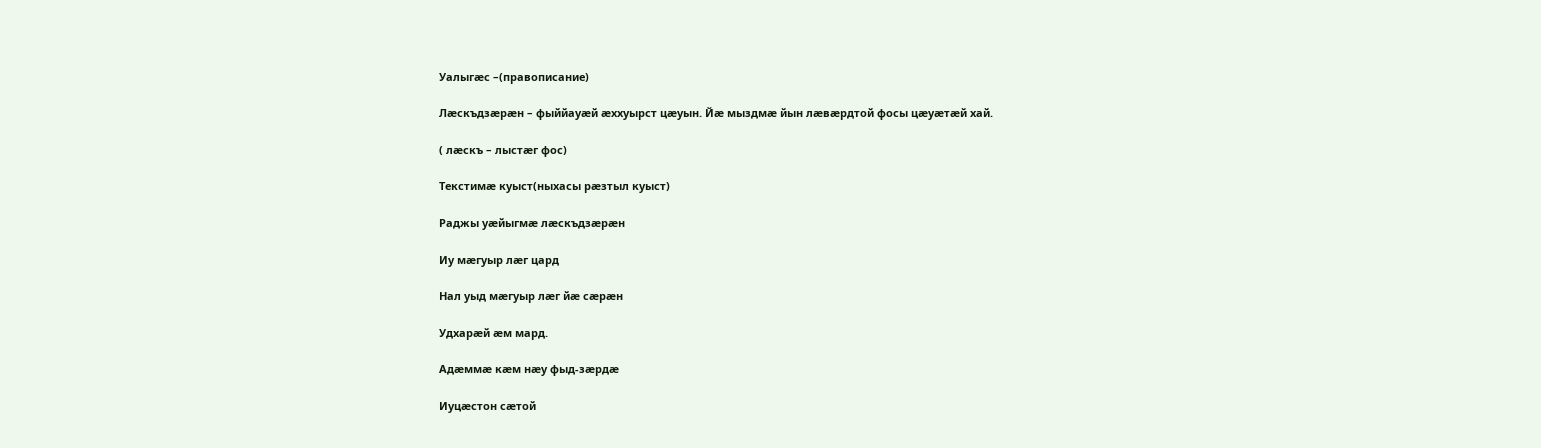Уалыгæс –(правописание)

Лæскъдзæрæн – фыййауæй æххуырст цæуын. Йæ мыздмæ йын лæвæрдтой фосы цæуæтæй хай.

( лæскъ – лыстæг фос)

Текстимæ куыст(ныхасы рæзтыл куыст)

Раджы уæйыгмæ лæскъдзæрæн

Иу мæгуыр лæг цард

Нал уыд мæгуыр лæг йæ сæрæн

Удхарæй æм мард.

Адæммæ кæм нæу фыд-зæрдæ

Иуцæстон сæтой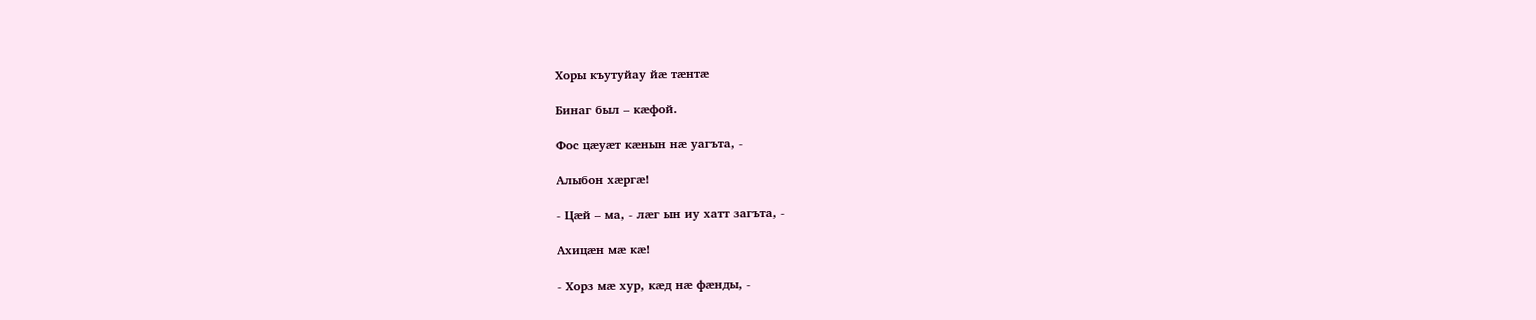Хоры къутуйау йæ тæнтæ

Бинаг был – кæфой.

Фос цæуæт кæнын нæ уагъта, -

Алыбон хæргæ!

- Цæй – ма, - лæг ын иу хатт загъта, -

Ахицæн мæ кæ!

- Хорз мæ хур, кæд нæ фæнды, -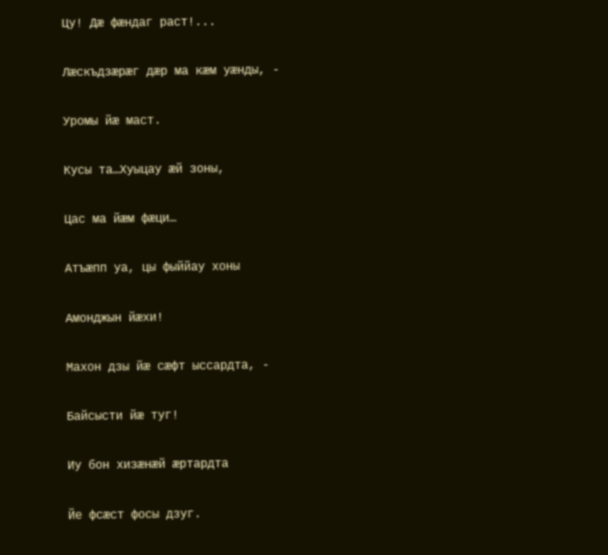Цу! Дæ фæндаг раст!...

Лæскъдзæрæг дæр ма кæм уæнды, -

Уромы йæ маст.

Кусы та…Хуыцау æй зоны,

Цас ма йæм фæци…

Атъæпп уа, цы фыййау хоны

Амонджын йæхи!

Махон дзы йæ сæфт ыссардта, -

Байсысти йæ туг!

Иу бон хизæнæй æртардта

Йе фсæст фосы дзуг.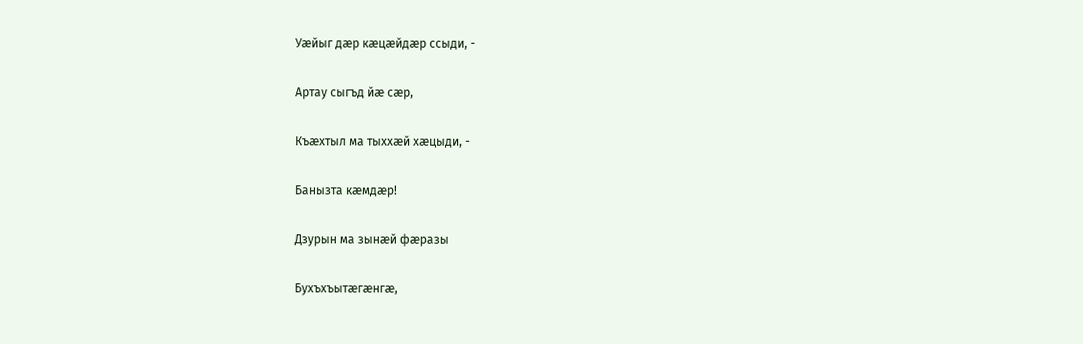Уæйыг дæр кæцæйдæр ссыди, -

Артау сыгъд йæ сæр,

Къæхтыл ма тыххæй хæцыди, -

Банызта кæмдæр!

Дзурын ма зынæй фæразы

Бухъхъытæгæнгæ,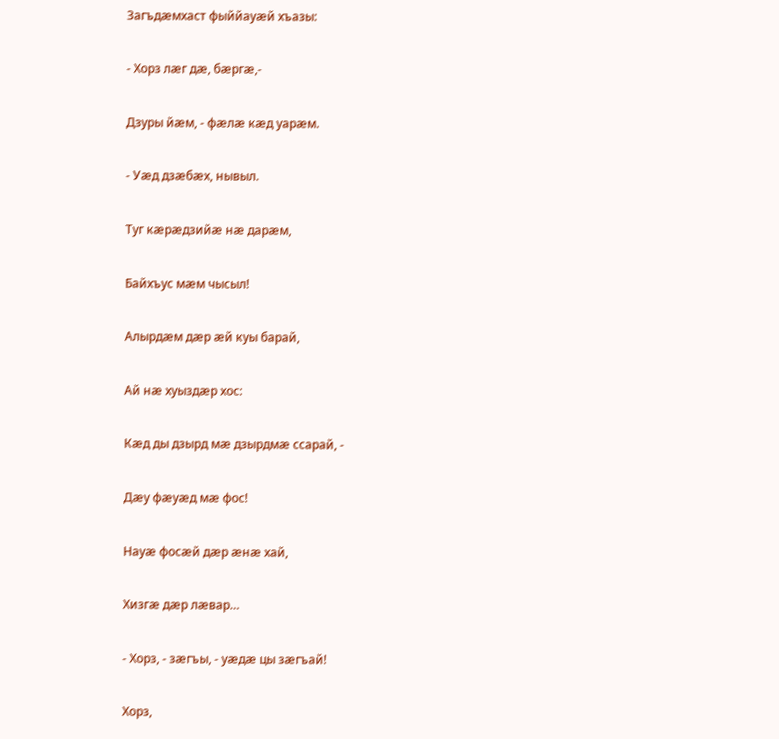Загъдæмхаст фыййауæй хъазы:

- Хорз лæг дæ, бæргæ,-

Дзуры йæм, - фæлæ кæд уарæм.

- Уæд дзæбæх, нывыл.

Туг кæрæдзийæ нæ дарæм,

Байхъус мæм чысыл!

Алырдæм дæр æй куы барай,

Ай нæ хуыздæр хос:

Кæд ды дзырд мæ дзырдмæ ссарай, -

Дæу фæуæд мæ фос!

Науæ фосæй дæр æнæ хай,

Хизгæ дæр лæвар…

- Хорз, - зæгъы, - уæдæ цы зæгъай!

Хорз,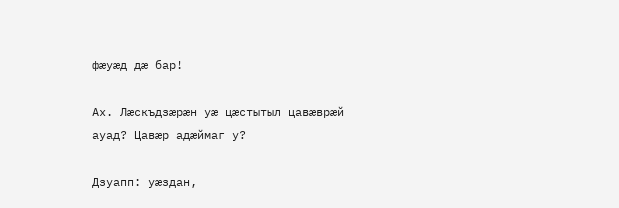фæуæд дæ бар!

Ах. Лæскъдзæрæн уæ цæстытыл цавæврæй ауад? Цавæр адæймаг у?

Дзуапп: уæздан,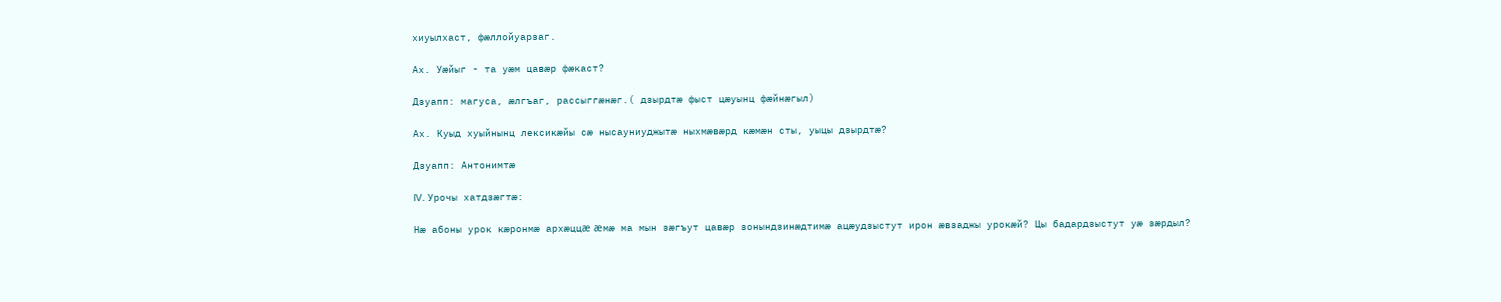хиуылхаст, фæллойуарзаг.

Ах. Уæйыг - та уæм цавæр фæкаст?

Дзуапп: магуса, æлгъаг, рассыггæнæг.( дзырдтæ фыст цæуынц фæйнæгыл)

Ах. Куыд хуыйнынц лексикæйы сæ нысауниуджытæ ныхмæвæрд кæмæн сты, уыцы дзырдтæ?

Дзуапп: Антонимтæ

IV. Урочы хатдзæгтæ:

Нæ абоны урок кæронмæ архæццæ æмæ ма мын зæгъут цавæр зонындзинæдтимæ ацæудзыстут ирон æвзаджы урокæй? Цы бадардзыстут уæ зæрдыл?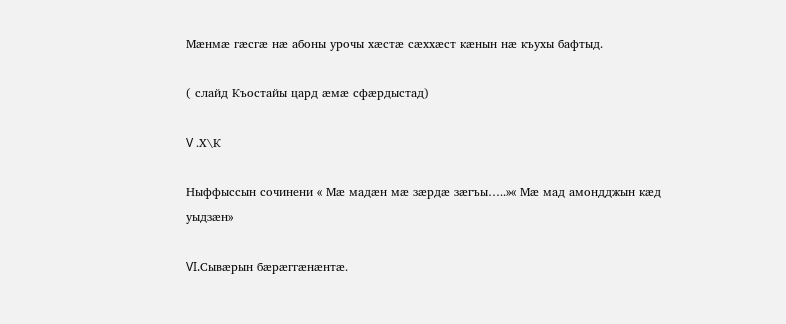Мæнмæ гæсгæ нæ абоны урочы хæстæ сæххæст кæнын нæ къухы бафтыд.

( слайд Къостайы цард æмæ сфæрдыстад)

V .Х\К

Ныффыссын сочинени « Мæ мадæн мæ зæрдæ зæгъы…..»« Мæ мад амондджын кæд уыдзæн»

VI.Сывæрын бæрæггæнæнтæ.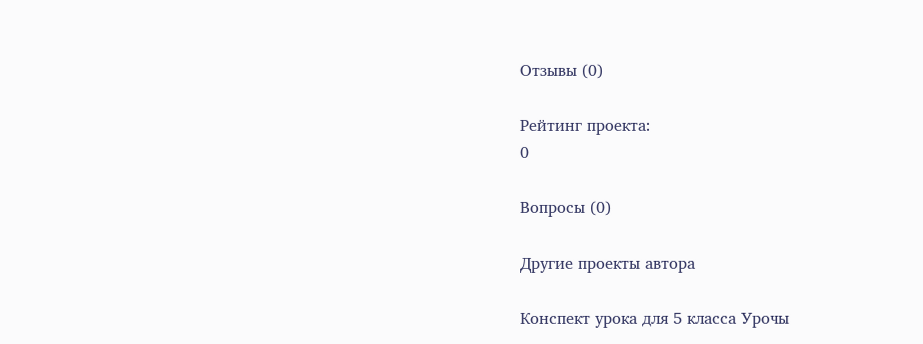Отзывы (0)

Рейтинг проекта:
0

Вопросы (0)

Другие проекты автора

Конспект урока для 5 класса Урочы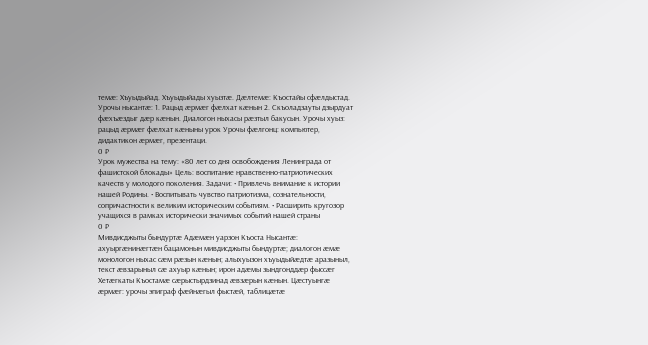темæ: Хъуыдыйад. Хъуыдыйады хуызтæ. Дæлтемæ: Къостайы сфæлдыстад. Урочы нысантæ: 1. Рацыд æрмæг фæлхат кæнын 2. Скъоладзауты дзырдуат фæхъæздыг дæр кæнын. Диалогон ныхасы рæзтыл бакусын. Урочы хуыз: рацыд æрмæг фæлхат кæныны урок Урочы фæлгонц: компьютер, дидактикон æрмæг, презентаци.
0 ₽
Урок мужества на тему: «80 лет со дня освобождения Ленинграда от фашистской блокады» Цель: воспитание нравственно-патриотических качеств у молодого поколения. Задачи: • Привлечь внимание к истории нашей Родины. • Воспитывать чувство патриотизма, сознательности, сопричастности к великим историческим событиям. • Расширить кругозор учащихся в рамках исторически значимых событий нашей страны
0 ₽
Мивдисджыты бындуртæ Адæмæн уарзон Къоста Нысантæ: ахуыргæнинæгтæн бацамонын мивдисджыты бындуртæ; диалогон æмæ монологон ныхас сæм рæзын кæнын; алыхуызон хъуыдыйæдтæ аразыныл, текст æвзарыныл сæ ахуыр кæнын; ирон адæмы зындгонддæр фыссæг Хетæгкаты Къостамæ сæрыстырдзинад æвзæрын кæнын. Цæстуынгæ æрмæг: урочы эпиграф фæйнæгыл фыстæй, таблицæтæ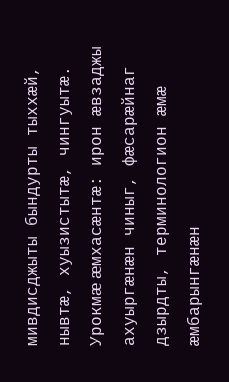мивдисджыты бындурты тыххæй, нывтæ, хуызистытæ, чингуытæ. Урокмæ æмхасæнтæ: ирон æвзаджы ахуыргæнæн чиныг, фæсарæйнаг дзырдты, терминологион æмæ æмбарынгæнæн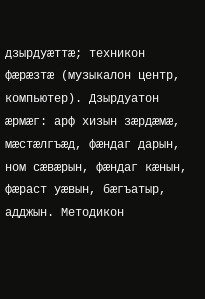дзырдуæттæ; техникон фæрæзтæ (музыкалон центр, компьютер). Дзырдуатон æрмæг: арф хизын зæрдæмæ, мæстæлгъæд, фæндаг дарын, ном сæвæрын, фæндаг кæнын, фæраст уæвын, бæгъатыр, адджын. Методикон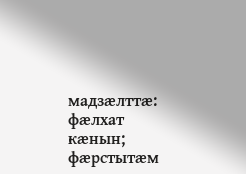мадзæлттæ: фæлхат кæнын; фæрстытæм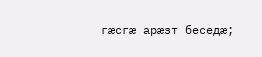гæсгæ арæзт беседæ;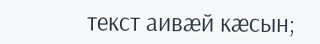текст аивæй кæсын;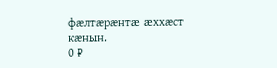фæлтæрæнтæ æххæст кæнын.
0 ₽